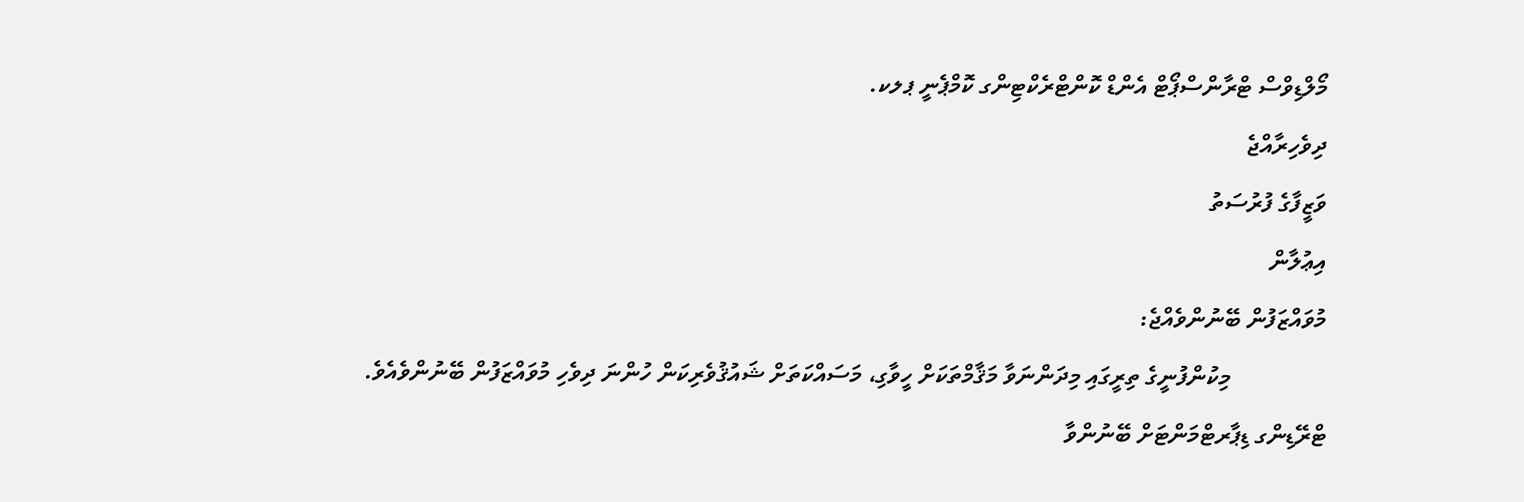މޯލްޑިވްސް ޓްރާންސްޕޯޓް އެންޑް ކޮންޓްރެކްޓިންގ ކޮމްޕެނީ ޕލކ.
ދިވެހިރާއްޖެ
ވަޒީފާގެ ފުރުސަތު
އިޢުލާން
މުވައްޒަފުން ބޭނުންވެއްޖެ:
                މިކުންފުނީގެ ތިރީގައި މިދަންނަވާ މަޤާމްތަކަށް ހީވާގި، މަސައްކަތަށް ޝައުޤުވެރިކަން ހުންނަ ދިވެހި މުވައްޒަފުން ބޭނުންވެއެވެ.
ޓްރޭޑިންގ ޑިޕާރޓްމަންޓަށް ބޭނުންވާ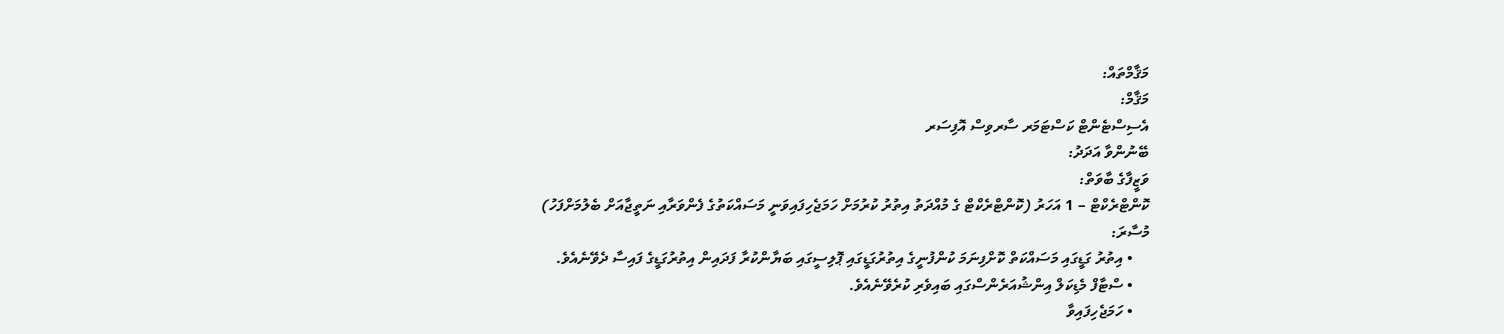މަޤާމްތައް:
މަޤާމް:
އެސިސްޓެންޓް ކަސްޓަމަރ ސާރވިސް އޮފިސަރ
ބޭނުންވާ އަދަދު:
ވަޒީފާގެ ބާވަތް:
ކޮންޓްރެކްޓް – 1 އަހަރު (ކޮންޓްރެކްޓް ގެ މުއްދަތު އިތުރު ކުރުމަށް ހަމަޖެހިފައިވަނީ މަސައްކަތުގެ ފެންވަރާއި ނަތީޖާއަށް ބެލުމަށްފަހު)
މުސާރަ:
    • އިތުރު ގަޑީގައި މަސައްކަތް ކޮށްފިނަމަ ކުންފުނީގެ އިތުރުގަޑީގައި ޕޮލިސީގައި ބަޔާންކުރާ ފަދައިން އިތުރުގަޑީގެ ފައިސާ ދެވޭނެއެވެ.
    • ސްޓާފް މެޑިކަލް އިންޝުއަރެންސްގައި ބައިވެރި ކުރެވޭނެއެވެ.
    • ހަމަޖެހިފައިވާ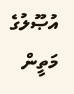އުޞޫލުގެ މަތީން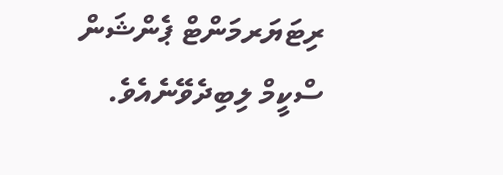ރިޓަޔަރމަންޓް ޕެންޝަން ސްކީމް ލިބިދެވޭނެއެވެ.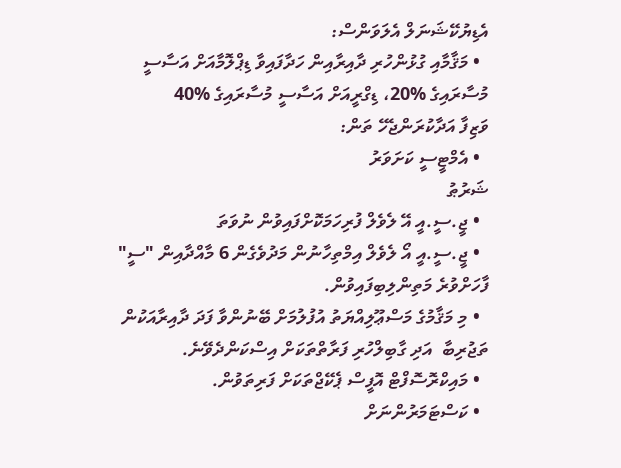އެޑިޔުކޭޝަނަލް އެލަވަންސް:
  • މަޤާމާއި ގުޅުންހުރި ދާއިރާއިން ހަދާފައިވާ ޑިޕްލޮމާއަށް އަސާސީ މުސާރައިގެ %20، ޑިގްރީއަށް އަސާސީ މުސާރައިގެ %40
ވަޒިފާ އަދާކުރަންޖެހޭ ތަން:
  • އެމްޓީސީ ކަށަވަރު
ޝަރުޠު
  • ޖީ.ސީ.އީ އޭ ލެވެލް ފުރިހަމަކޮށްފައިވުން ނުވަތަ
  • ޖީ.ސީ.އީ އޯ ލެވެލް އިމްތިހާނުން މަދުވެގެން 6 މާއްދާއިން "ސީ" ފާހަށްވުރެ މަތިންލިބިފައިވުން.
  • މި މަޤާމުގެ މަސްޢޫލިއްޔަތު އުފުލުމަށް ބޭނުންވާ ފަދަ ދާއިރާއަކުން ތަޖުރިބާ  އަދި ގާބިލްހުރި ފަރާތްތަކަށް އިސްކަންދެވޭނެ.
  • މައިކްރޮސޮފްޓް އޮފީސް ޕެކޭޖްތަކަށް ފަރިތަވުން.
  • ކަސްޓަމަރުންނަށް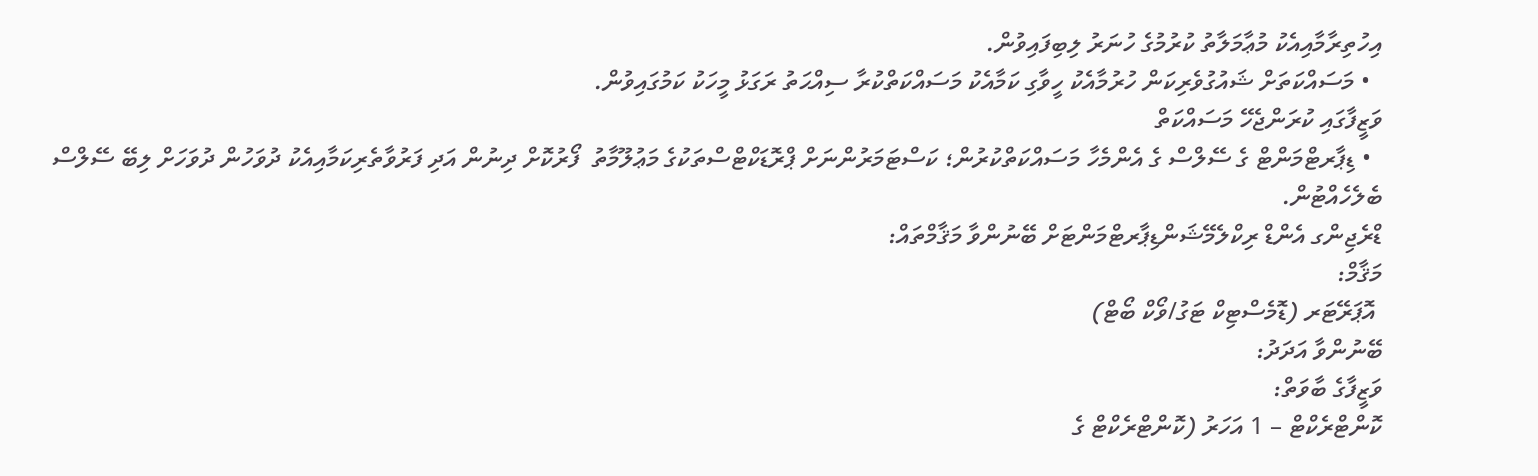އިހުތިރާމާއިއެކު މުޢާމަލާތު ކުރުމުގެ ހުނަރު ލިބިފައިވުން.
  • މަސައްކަތަށް ޝައުގުވެރިކަން ހުރުމާއެކު ހީވާގި ކަމާއެކު މަސައްކަތްކުރާ ސިއްޙަތު ރަގަޅު މީހަކު ކަމުގައިވުން.
ވަޒީފާގައި ކުރަންޖެހޭ މަސައްކަތް
  • ޑިޕާރޓްމަންޓް ގެ ސޭލްސް ގެ އެންމެހާ މަސައްކަތްކުރުން؛ ކަސްޓަމަރުންނަށް ޕްރޮޑަކްޓްސްތަކުގެ މަޢުލޫމާތު  ފޯރުކޮށް ދިނުން އަދި ފަރުވާތެރިކަމާއިއެކު ދުވަހުން ދުވަހަށް ލިބޭ ސޭލްސް ބެލެހެއްޓުން.
ޑްރެޖިންގ އެންޑް ރިކްލެމޭޝަންޑިޕާރޓްމަންޓަށް ބޭނުންވާ މަޤާމްތައް:
މަޤާމް:
 އޮޕަރޭޓަރ (ޑޮމެސްޓިކް ޓަގު/ވޯކް ބޯޓް)
ބޭނުންވާ އަދަދު:
ވަޒީފާގެ ބާވަތް:
ކޮންޓްރެކްޓް – 1 އަހަރު (ކޮންޓްރެކްޓް ގެ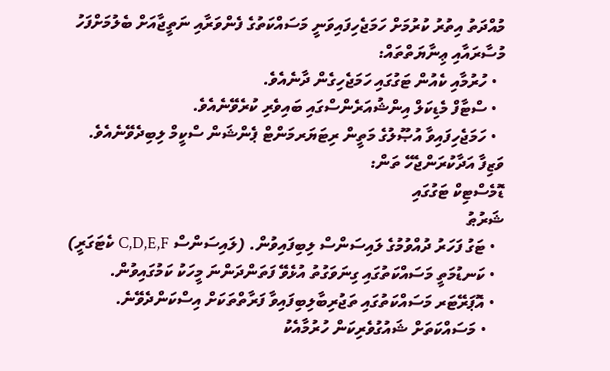މުއްދަތު އިތުރު ކުރުމަށް ހަމަޖެހިފައިވަނީ މަސައްކަތުގެ ފެންވަރާއި ނަތީޖާއަށް ބެލުމަށްފަހު
މުސާރައާއި ޢިނާޔަތްތައް:
  • ހުރުމާއި ކެއުން ޓަގުގައި ހަމަޖެހިގެން ދާނެއެވެ.
  • ސްޓާފް މެޑިކަލް އިންޝުއަރެންސްގައި ބައިވެރި ކުރެވޭނެއެވެ.
  • ހަމަޖެހިފައިވާ އުޞޫލުގެ މަތީން ރިޓަޔަރމަންޓް ޕެންޝަން ސްކީމް ލިބިދެވޭނެއެވެ.
ވަޒިފާ އަދާކުރަންޖެހޭ ތަން:
ޑޮމެސްޓިކް ޓަގުގައި
ޝަރުޠު
  • ޓަގު ފަހަރު ދުއްވުމުގެ ލައިސަންސް ލިބިފައިވުން. (ލައިސަންސް C,D,E,F ކެޓަގަރީ)
  • ކަނޑުމަތީ މަސައްކަތުގައި ގިނަވަގުތު އުޅެވޭ ފަތަންދަންނަ މީހަކު ކަމުގައިވުން.
  • އޮޕަރޭޓަރ މަސައްކަތުގައި ތަޖުރިބާލިބިފައިވާ ފަރާތްތަކަށް އިސްކަންދެވޭނެ.
    • މަސައްކަތަށް ޝައުގުވެރިކަން ހުރުމާއެކު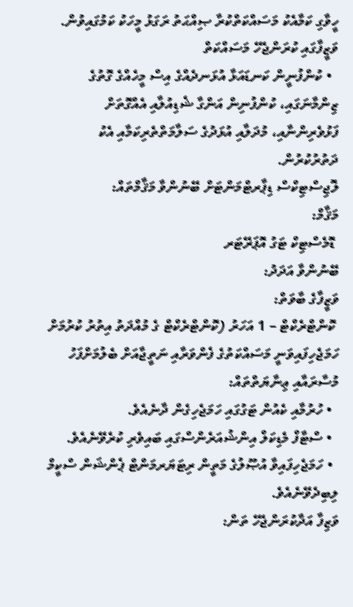ހީވާގި ކަމާއެކު މަސައްކަތްކުރާ ޞިއްޙަތު ރަގަޅު މީހަކު ކަމުގައިވުން.
ވަޒީފާގައި ކުރަންޖެހޭ މަސައްކަތް
  • ކުންފުނީން ކަނޑައަޅާ އުޅަނދެއްގެ އިސް މީހެއްގެ ގޮތުގެ ޒިންމާނަގައި، ކުންފުނިން އަންގާ ޝެޑިއުލާއި އެއްގޮތަށް ފަޅުވެރިންނާއި، މުދަލާއި އުޅަދުގެ ސަލާމަތްތެރިކަމާއި އެކު ދަތުރުކުރުން.
ލޮޖިސްޓިކްސް ޑިޕާރޓްމަންޓަށް ބޭނުންވާ މަޤާމްތައް:
މަޤާމް:
 ޑޮމެސްޓިކް ޓަގު އޮޕަރޭޓަރ
ބޭނުންވާ އަދަދު:
ވަޒީފާގެ ބާވަތް:
 ކޮންޓްރެކްޓް – 1 އަހަރު (ކޮންޓްރެކްޓް ގެ މުއްދަތު އިތުރު ކުރުމަށް ހަމަޖެހިފައިވަނީ މަސައްކަތުގެ ފެންވަރާއި ނަތީޖާއަށް ބެލުމަށްފަހު
މުސާރައާއި ޢިނާޔަތްތައް:
  • ހުރުމާއި ކެއުން ޓަގުގައި ހަމަޖެހިގެން ދާނެއެވެ.
  • ސްޓާފް މެޑިކަލް އިންޝުއަރެންސްގައި ބައިވެރި ކުރެވޭނެއެވެ.
  • ހަމަޖެހިފައިވާ އުޞޫލުގެ މަތީން ރިޓަޔަރމަންޓް ޕެންޝަން ސްކީމް ލިބިދެވޭނެއެވެ.
ވަޒިފާ އަދާކުރަންޖެހޭ ތަން: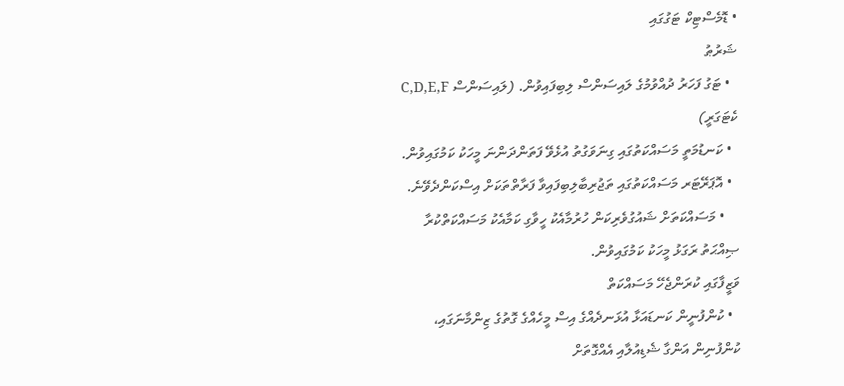• ޑޮމެސްޓިކް ޓަގުގައި
ޝަރުޠު
  • ޓަގު ފަހަރު ދުއްވުމުގެ ލައިސަންސް ލިބިފައިވުން. (ލައިސަންސް C,D,E,F ކެޓަގަރީ)
  • ކަނޑުމަތީ މަސައްކަތުގައި ގިނަވަގުތު އުޅެވޭ ފަތަންދަންނަ މީހަކު ކަމުގައިވުން.
  • އޮޕަރޭޓަރ މަސައްކަތުގައި ތަޖުރިބާލިބިފައިވާ ފަރާތްތަކަށް އިސްކަންދެވޭނެ.
    • މަސައްކަތަށް ޝައުގުވެރިކަން ހުރުމާއެކު ހީވާގި ކަމާއެކު މަސައްކަތްކުރާ ޞިއްޙަތު ރަގަޅު މީހަކު ކަމުގައިވުން.
ވަޒީފާގައި ކުރަންޖެހޭ މަސައްކަތް
  • ކުންފުނީން ކަނޑައަޅާ އުޅަނދެއްގެ އިސް މީހެއްގެ ގޮތުގެ ޒިންމާނަގައި، ކުންފުނިން އަންގާ ޝެޑިއުލާއި އެއްގޮތަށް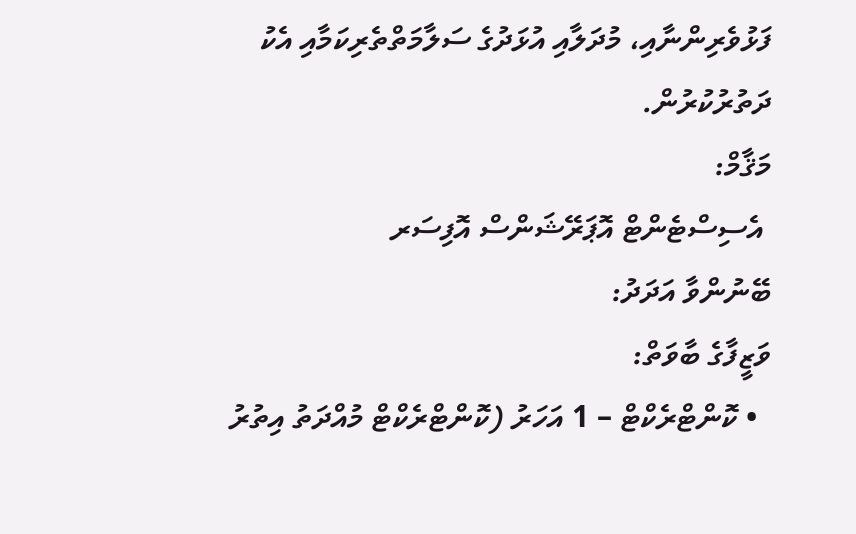ފަޅުވެރިންނާއި، މުދަލާއި އުޅަދުގެ ސަލާމަތްތެރިކަމާއި އެކު ދަތުރުކުރުން.
މަޤާމް:
 އެސިސްޓެންޓް އޮޕަރޭޝަންސް އޮފިސަރ
ބޭނުންވާ އަދަދު:
ވަޒީފާގެ ބާވަތް:
  • ކޮންޓްރެކްޓް – 1 އަހަރު (ކޮންޓްރެކްޓް މުއްދަތު އިތުރު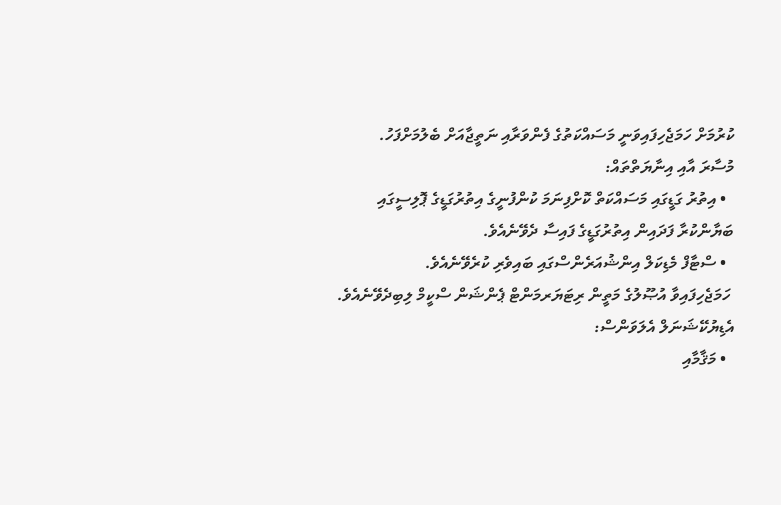ކުރުމަށް ހަމަޖެހިފައިވަނީ މަސައްކަތުގެ ފެންވަރާއި ނަތީޖާއަށް ބެލުމަށްފަހު.
މުސާރަ އާއި އިނާޔަތްތައް:
  • އިތުރު ގަޑީގައި މަސައްކަތް ކޮށްފިނަމަ ކުންފުނީގެ އިތުރުގަޑީގެ ޕޮލިސީގައި ބަޔާންކުރާ ފަދައިން އިތުރުގަޑީގެ ފައިސާ ދެވޭނެއެވެ.
  • ސްޓާފް މެޑިކަލް އިންޝުއަރެންސްގައި ބައިވެރި ކުރެވޭނެއެވެ.
 ހަމަޖެހިފައިވާ އުޞޫލުގެ މަތީން ރިޓަޔަރމަންޓް ޕެންޝަން ސްކީމް ލިބިދެވޭނެއެވެ.
އެޑިޔުކޭޝަނަލް އެލަވަންސް:
  • މަޤާމާއި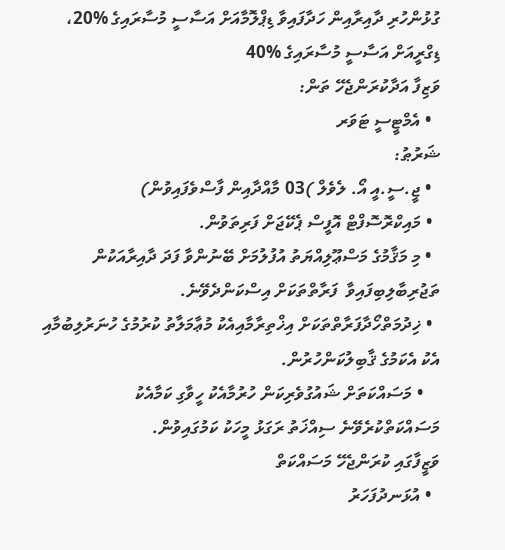ގުޅުންހުރި ދާއިރާއިން ހަދާފައިވާ ޑިޕްލޮމާއަށް އަސާސީ މުސާރައިގެ %20، ޑިގްރީއަށް އަސާސީ މުސާރައިގެ %40
ވަޒިފާ އަދާކުރަންޖެހޭ ތަން:
  • އެމްޓީސީ ޓަވަރ
ޝަރުޠު:
  • ޖީ.ސީ.އީ އޯ. ލެވެލް )03 މާއްދާއިން ފާސްވެފައިވުން)
  • މައިކްރޮސޮފްޓް އޮފީސް ޕެކޭޖަށް ފަރިތަވުން.
  • މި މަޤާމުގެ މަސްޢޫލިއްޔަތު އުފުލުމަށް ބޭނުންވާ ފަދަ ދާއިރާއަކުން ތަޖުރިބާލިބިފައިވާ  ފަރާތްތަކަށް އިސްކަންދެވޭނެ.
  • ޚިދުމަތްހޯދާފަރާތްތަކަށް އިޚްތިރާމާއިއެކު މުޢާމަލާތު ކުރުމުގެ ހުނަރުލިބުމާއި އެކު އެކަމުގެ ޤާބިލުކަންހުރުން.
    • މަސައްކަތަށް ޝައުގުވެރިކަން ހުރުމާއެކު ހީވާގި ކަމާއެކު މަސައްކަތްކުރެވޭނެ ސިއްޚަތު ރަގަޅު މީހަކު ކަމުގައިވުން.
ވަޒީފާގައި ކުރަންޖެހޭ މަސައްކަތް
  • އުޅަނދުފަހަރު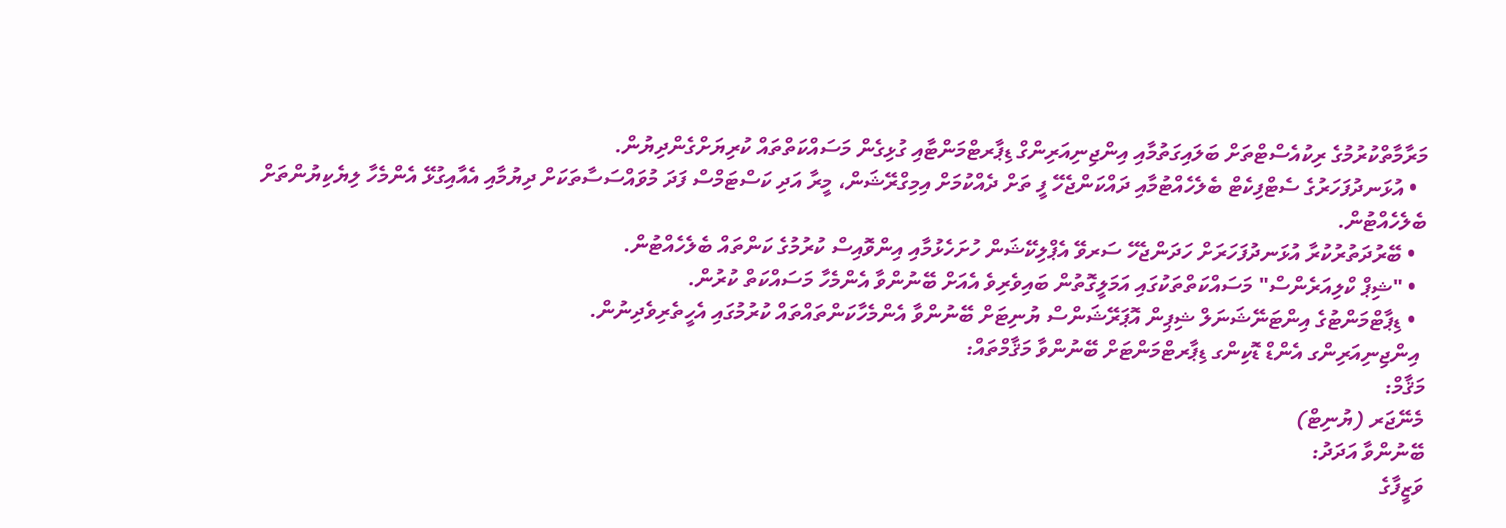މަރާމާތްކުރުމުގެ ރިކުއެސްޓްތަށް ބަލައިގަތުމާއި އިންޖިނިއަރިންގް ޑިޕާރޓްމަންޓާއި ގުޅިގެން މަސައްކަތްތައް ކުރިޔަށްގެންދިޔުން.
  • އުޅަނދުފަހަރުގެ ސެޓްފިކެޓް ބެލެހެއްޓުމާއި ދައްކަންޖެހޭ ފީ ތަށް ދެއްކުމަށް އިމިގްރޭޝަން، މީރާ އަދި ކަސްޓަމްސް ފަދަ މުވައްސަސާތަކަށް ދިޔުމާއި އެއާއިގުޅޭ އެންމެހާ ލިޔެކިޔުންތަށް ބެލެހެއްޓުން.
  • ބޭރުދަތުރުކުރާ އުޅަނދުފަހަރަށް ހަދަންޖެހޭ ސަރވޭ އެޕްލިކޭޝަން ހުށަހެޅުމާއި އިންވޮއިސް ކުރުމުގެ ކަންތައް ބެލެހެއްޓުން.
  • "ޝިޕް ކްލިއަރެންސް" މަސައްކަތްތަކުގައި އަމަލީގޮތުން ބައިވެރިވެ އެއަށް ބޭނުންވާ އެންމެހާ މަސައްކަތް ކުރުން.
  • ޑިޕާޓްމަންޓުގެ އިންޓަނޭޝަނަލް ޝިޕިން އޮޕަރޭޝަންސް ޔުނިޓަށް ބޭނުންވާ އެންމެހާކަންތައްތައް ކުރުމުގައި އެހީތެރިވެދިނުން.
 އިންޖިނިއަރިންގ އެންޑް ޑޮކިންގ ޑިޕާރޓްމަންޓަށް ބޭނުންވާ މަޤާމްތައް:
މަޤާމް:
މެނޭޖަރ (ޔުނިޓް)
ބޭނުންވާ އަދަދު:
ވަޒީފާގެ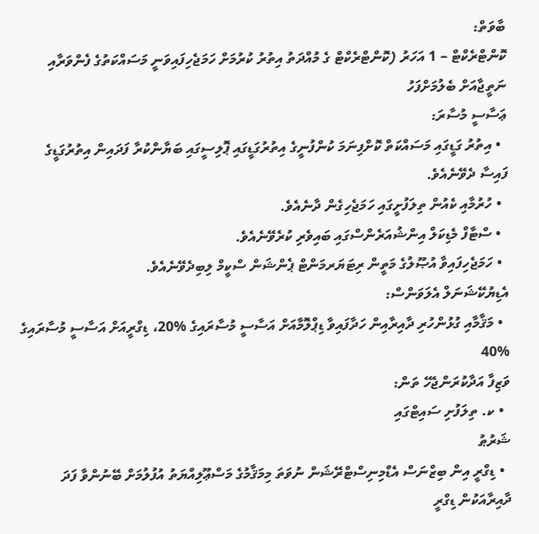ބާވަތް:
ކޮންޓްރެކްޓް – 1 އަހަރު (ކޮންޓްރެކްޓް ގެ މުއްދަތު އިތުރު ކުރުމަށް ހަމަޖެހިފައިވަނީ މަސައްކަތުގެ ފެންވަރާއި ނަތީޖާއަށް ބެލުމަށްފަހު
ޢަސާސީ މުސާރަ:
  • އިތުރު ގަޑީގައި މަސައްކަތް ކޮށްފިނަމަ ކުންފުނީގެ އިތުރުގަޑީގައި ޕޮލިސީގައި ބަޔާންކުރާ ފަދައިން އިތުރުގަޑީގެ ފައިސާ ދެވޭނެއެވެ.
  • ހުރުމާއި ކެއުން ތިލަފުށީގައި ހަމަޖެހިގެން ދާނެއެވެ.
  • ސްޓާފް މެޑިކަލް އިންޝުއަރެންސްގައި ބައިވެރި ކުރެވޭނެއެވެ.
  • ހަމަޖެހިފައިވާ އުޞޫލުގެ މަތީން ރިޓަޔަރމަންޓް ޕެންޝަން ސްކީމް ލިބިދެވޭނެއެވެ.
އެޑިޔުކޭޝަނަލް އެލަވަންސް:
  • މަޤާމާއި ގުޅުންހުރި ދާއިރާއިން ހަދާފައިވާ ޑިޕްލޮމާއަށް އަސާސީ މުސާރައިގެ %20، ޑިގްރީއަށް އަސާސީ މުސާރައިގެ %40
ވަޒިފާ އަދާކުރަންޖެހޭ ތަން:
  • ކ. ތިލަފުށި ސައިޓްގައި
ޝަރުޠު
  • ޑިގްރީ އިން ބިޒްނަސް އެޑްމިނިސްޓްރޭޝަން ނުވަތަ މިމަޤާމުގެ މަސްޢޫލިއްޔަތު އުފުލުމަށް ބޭނުންވާ ފަދަ ދާއިރާއަކުން ޑިގްރީ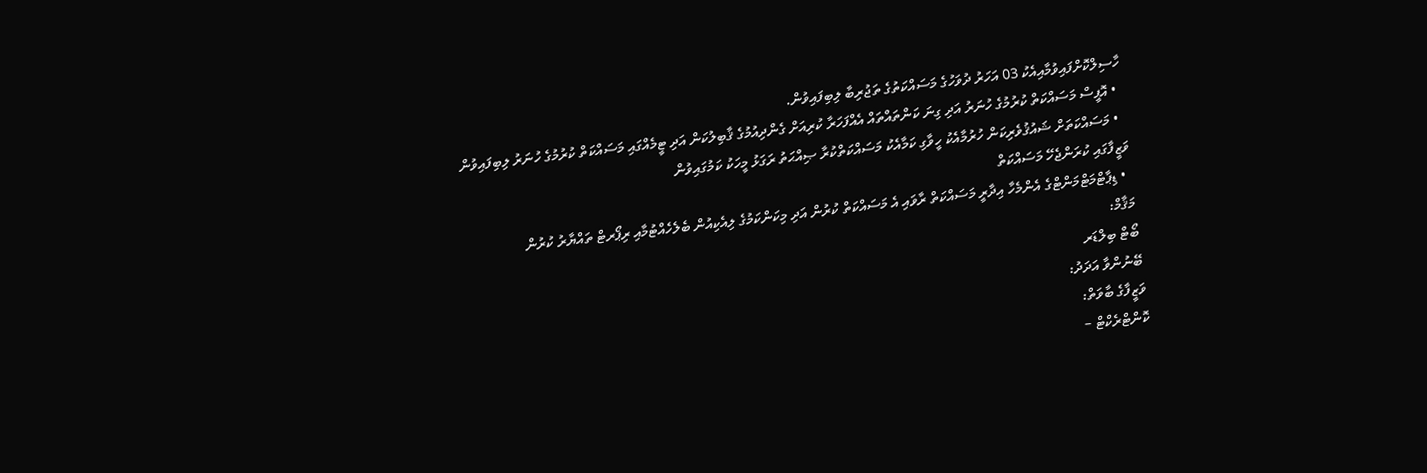ހާސިލްކޮށްފައިވުމާއިއެކު 03 އަހަރު ދުވަހުގެ މަސައްކަތުގެ ތަޖުރިބާ ލިބިފައިވުން.
  • އޮފީސް މަސައްކަތް ކުރުމުގެ ހުނަރު އަދި ގިނަ ކަންތައްތައް އެއްފަހަރާ ކުރިއަށް ގެންދިއުމުގެ ޤާބިލުކަން އަދި ޓީމެއްގައި މަސައްކަތް ކުރުމުގެ ހުނަރު ލިބިފައިވުން
  • މަސައްކަތަށް ޝައުޤުވެރިކަން ހުރުމާއެކު ހީވާގި ކަމާއެކު މަސައްކަތްކުރާ ޞިއްޙަތު ރަގަޅު މީހަކު ކަމުގައިވުން
ވަޒީފާގައި ކުރަންޖެހޭ މަސައްކަތް
  • ޑިޕާޓްމަޓްމަންޓްގެ އެންމެހާ އިދާރީ މަސައްކަތް ރާވައި އެ މަސައްކަތް ކުރުން އަދި މިކަންކަމުގެ ލިއެކިއުން ބެލެހެއްޓުމާއި ރިޕޯރޓް ތައްޔާރު ކުރުން
މަޤާމް:
ބޯޓް ބިލްޑަރ
ބޭނުންވާ އަދަދު:
ވަޒީފާގެ ބާވަތް:
ކޮންޓްރެކްޓް –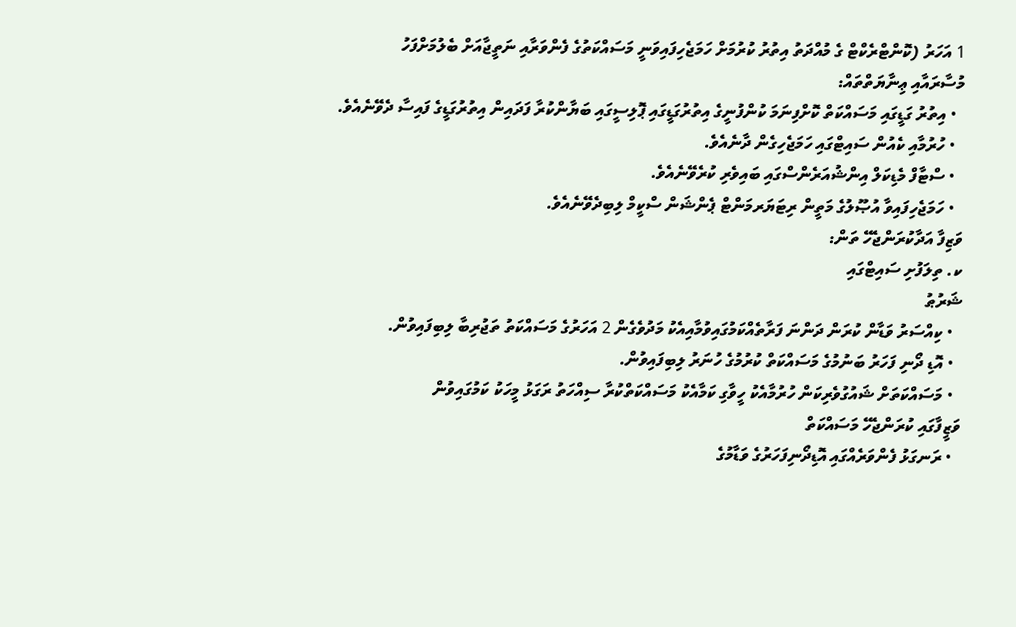1 އަހަރު (ކޮންޓްރެކްޓް ގެ މުއްދަތު އިތުރު ކުރުމަށް ހަމަޖެހިފައިވަނީ މަސައްކަތުގެ ފެންވަރާއި ނަތީޖާއަށް ބެލުމަށްފަހު
މުސާރައާއި ޢިނާޔަތްތައް:
  • އިތުރު ގަޑީގައި މަސައްކަތް ކޮށްފިނަމަ ކުންފުނީގެ އިތުރުގަޑީގައި ޕޮލިސީގައި ބަޔާންކުރާ ފަދައިން އިތުރުގަޑީގެ ފައިސާ ދެވޭނެއެވެ.
  • ހުރުމާއި ކެއުން ސައިޓްގައި ހަމަޖެހިގެން ދާނެއެވެ.
  • ސްޓާފް މެޑިކަލް އިންޝުއަރެންސްގައި ބައިވެރި ކުރެވޭނެއެވެ.
  • ހަމަޖެހިފައިވާ އުޞޫލުގެ މަތީން ރިޓަޔަރމަންޓް ޕެންޝަން ސްކީމް ލިބިދެވޭނެއެވެ.
ވަޒިފާ އަދާކުރަންޖެހޭ ތަން:
ކ. ތިލަފުށި ސައިޓްގައި
ޝަރުޠު
  • ކިއްސަރު ވަޑާން ކުރަން ދަންނަ ފަރާތެއްކަމުގައިވުމާއިއެކު މަދުވެގެން 2 އަހަރުގެ މަސައްކަތު ތަޖުރިބާ ލިބިފައިވުން.
  • އޮޑި ދޯނި ފަހަރު ބަނުމުގެ މަސައްކަތް ކުރުމުގެ ހުނަރު ލިބިފައިވުން.
  • މަސައްކަތަށް ޝައުގުވެރިކަން ހުރުމާއެކު ހީވާގި ކަމާއެކު މަސައްކަތްކުރާ ސިއްހަތު ރަގަޅު މީހަކު ކަމުގައިވުން
ވަޒީފާގައި ކުރަންޖެހޭ މަސައްކަތް
  • ރަނގަޅު ފެންވަރެއްގައި އޮޑިދޯނިފަހަރުގެ ވަޑާމުގެ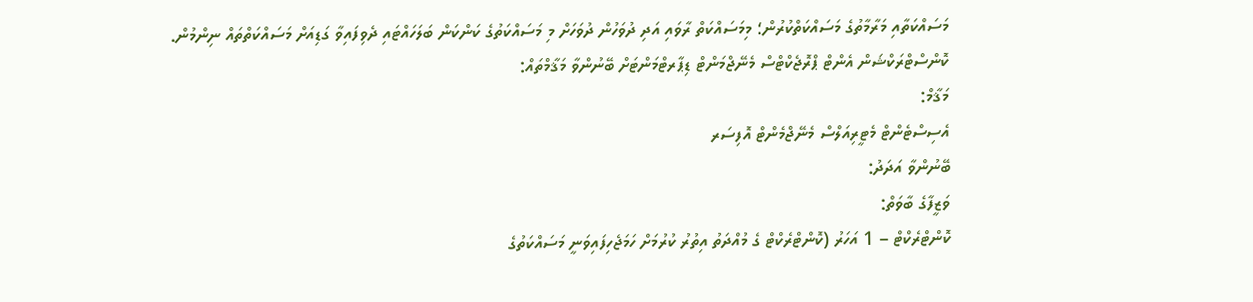މަސައްކަތާއި މަރާމާތުގެ މަސައްކަތްކުރުން؛ މިމަސައްކަތް ރާވައި އަދި ދުވަހުން ދުވަހަށް މި މަސައްކަތުގެ ކަންކަން ބަލަހައްޓައި ދެވިފައިވާ ގަޑިއަށް މަސައްކަތްތައް ނިންމުން.
ކޮންސްޓްރަކްޝަން އެންޓް ޕްރޮޖެކްޓްސް މެނޭޖްމަންޓް ޑިޕާރޓްމަންޓަށް ބޭނުންވާ މަޤާމްތައް:
މަޤާމް:
އެސިސްޓެންޓް މެޓީރިއަލްސް މެނޭޖްމެންޓް އޮފިސަރ
ބޭނުންވާ އަދަދު:
ވަޒީފާގެ ބާވަތް:
ކޮންޓްރެކްޓް – 1 އަހަރު (ކޮންޓްރެކްޓް ގެ މުއްދަތު އިތުރު ކުރުމަށް ހަމަޖެހިފައިވަނީ މަސައްކަތުގެ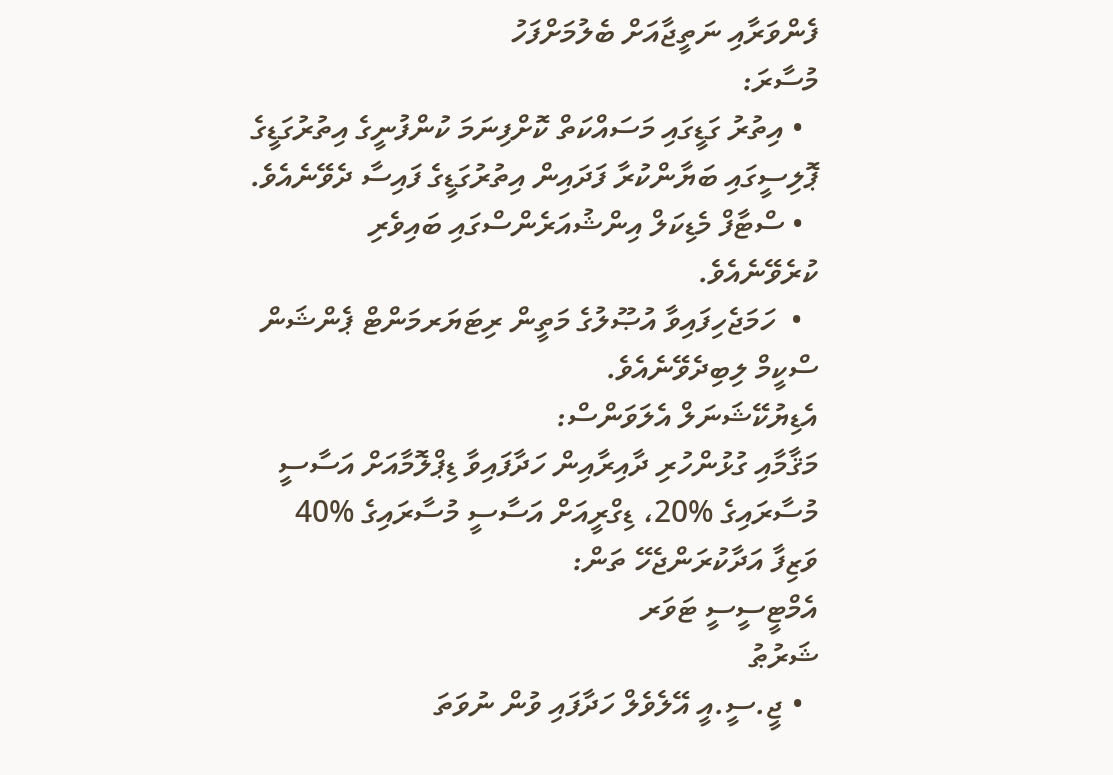ފެންވަރާއި ނަތީޖާއަށް ބެލުމަށްފަހު
މުސާރަ:
  • އިތުރު ގަޑީގައި މަސައްކަތް ކޮށްފިނަމަ ކުންފުނީގެ އިތުރުގަޑީގެ ޕޮލިސީގައި ބަޔާންކުރާ ފަދައިން އިތުރުގަޑީގެ ފައިސާ ދެވޭނެއެވެ.
  • ސްޓާފް މެޑިކަލް އިންޝުއަރެންސްގައި ބައިވެރި ކުރެވޭނެއެވެ.
  •  ހަމަޖެހިފައިވާ އުޞޫލުގެ މަތީން ރިޓަޔަރމަންޓް ޕެންޝަން ސްކީމް ލިބިދެވޭނެއެވެ.
އެޑިޔުކޭޝަނަލް އެލަވަންސް:
މަޤާމާއި ގުޅުންހުރި ދާއިރާއިން ހަދާފައިވާ ޑިޕްލޮމާއަށް އަސާސީ މުސާރައިގެ %20، ޑިގްރީއަށް އަސާސީ މުސާރައިގެ %40
ވަޒިފާ އަދާކުރަންޖެހޭ ތަން:
އެމްޓީސީސީ ޓަވަރ
ޝަރުޠު
  • ޖީ.ސީ.އީ އޭލެވެލް ހަދާފައި ވުން ނުވަތަ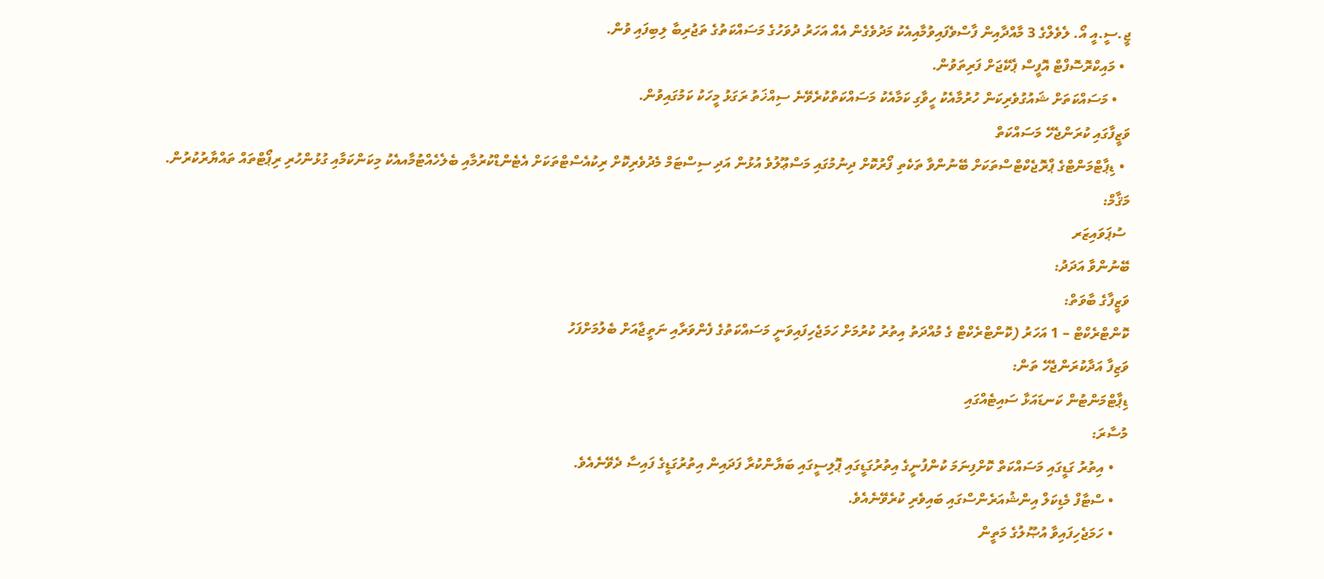ޖީ.ސީ.އީ އޯ. ލެވެލްގެ 3 މާއްދާއިން ފާސްވެފައިވުމާއިއެކު މަދުވެގެން އެއް އަހަރު ދުވަހުގެ މަސައްކަތުގެ ތަޖުރިބާ ލިބިފައި ވުން.
  • މައިކްރޮސޮފްޓް އޮފީސް ޕެކޭޖަށް ފަރިތަވުން.
    • މަސައްކަތަށް ޝައުގުވެރިކަން ހުރުމާއެކު ހީވާގި ކަމާއެކު މަސައްކަތްކުރެވޭނެ ސިއްޚަތު ރަގަޅު މީހަކު ކަމުގައިވުން.
ވަޒީފާގައި ކުރަންޖެހޭ މަސައްކަތް
  • ޑިޕާޓްމަންޓްގެ ޕްރޮޖެކްޓްސްތަކަށް ބޭނުންވާ ތަކެތި ފޯރުކޮށް ދިނުމުގައި މަސްޢޫލުވެ އުޅުން އަދި ސިސްޓަމް މެދުވެރިކޮށް ރިކުއެސްޓްތަކަށް އެޓެންޑްކުރުމާއި ބެލެހެއްޓުމާއއެކު މިކަންކަމާއި ގުޅުންހުރި ރިޕޯޓްތައް ތައްޔާރުކުރުން.
މަޤާމް:
 ސުޕަވައިޒަރ
ބޭނުންވާ އަދަދު:
ވަޒީފާގެ ބާވަތް:
ކޮންޓްރެކްޓް – 1 އަހަރު (ކޮންޓްރެކްޓް ގެ މުއްދަތު އިތުރު ކުރުމަށް ހަމަޖެހިފައިވަނީ މަސައްކަތުގެ ފެންވަރާއި ނަތީޖާއަށް ބެލުމަށްފަހު
ވަޒިފާ އަދާކުރަންޖެހޭ ތަން:
ޑިޕާޓްމަންޓުން ކަނޑައަޅާ ސައިޓެއްގައި
މުސާރަ:
    • އިތުރު ގަޑީގައި މަސައްކަތް ކޮށްފިނަމަ ކުންފުނީގެ އިތުރުގަޑީގައި ޕޮލިސީގައި ބަޔާންކުރާ ފަދައިން އިތުރުގަޑީގެ ފައިސާ ދެވޭނެއެވެ.
    • ސްޓާފް މެޑިކަލް އިންޝުއަރެންސްގައި ބައިވެރި ކުރެވޭނެއެވެ.
    • ހަމަޖެހިފައިވާ އުޞޫލުގެ މަތީން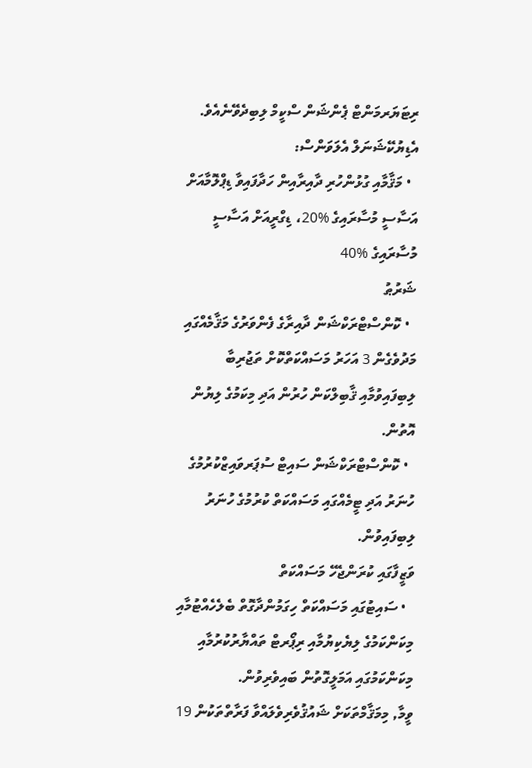ރިޓަޔަރމަންޓް ޕެންޝަން ސްކީމް ލިބިދެވޭނެއެވެ.
އެޑިޔުކޭޝަނަލް އެލަވަންސް:
  • މަޤާމާއި ގުޅުންހުރި ދާއިރާއިން ހަދާފައިވާ ޑިޕްލޮމާއަށް އަސާސީ މުސާރައިގެ %20، ޑިގްރީއަށް އަސާސީ މުސާރައިގެ %40
ޝަރުޠު
  • ކޮންސްޓްރަކްޝަން ދާއިރާގެ ފެންވަރުގެ މަޤާމެއްގައި މަދުވެގެން 3 އަހަރު މަސައްކަތްކޮށް ތަޖުރިބާ ލިބިފައިވުމާއި ޤާބިލްކަން ހުރުން އަދި މިކަމުގެ ލިޔުން އޮތުން.
  • ކޮންސްޓްރަކްޝަން ސައިޓް ސުޕަރވައިޒްކުރުމުގެ ހުނަރު އަދި ޓީމެއްގައި މަސައްކަތް ކުރުމުގެ ހުނަރު ލިބިފައިވުން.
ވަޒީފާގައި ކުރަންޖެހޭ މަސައްކަތް
  • ސައިޓުގައި މަސައްކަތް ހިގަމުންދާގޮތް ބެލެހެއްޓުމާއި މިކަންކަމުގެ ލިޔެކިޔުމާއި ރިޕޯރޓް ތައްޔާރުކުރުމާއި މިކަންކަމުގައި އަމަލީގޮތުން ބައިވެރިވުން.
ވީމާ, މިމަޤާމްތަކަށް ޝައުޤުވެރިވެލައްވާ ފަރާތްތަކުން 19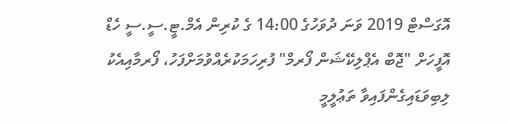އޮގަސްޓް 2019 ވަނަ ދުވަހުގެ 14:00 ގެ ކުރިން އެމް.ޓީ.ސީ.ސީ ހެޑް އޮފީހަށް "ޖޮބް އެޕްލިކޭޝަން ފޯރމް" ފުރިހަމަކުރެއްވުމަށްފަހު، ފޯރމާއިއެކު ލިބިވަޑައިގެންފައިވާ ތަޢުލީމީ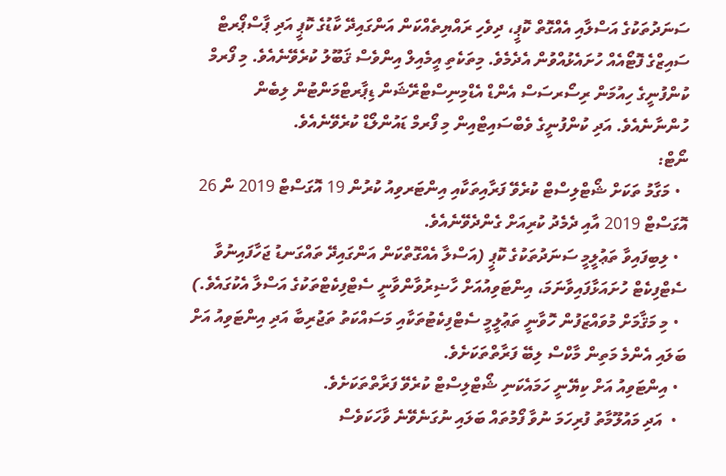ސަނަދުތަކުގެ އަސްލާއި އެއްގޮތް ކޮޕީ، ދިވެހި ރައްޔިތެއްކަން އަންގައިދޭ ކާޑުގެ ކޮޕީ އަދި ޕާސްޕޯރޓް ސައިޒްގެ ފޮޓޯއެއް ހުށައެޅުއްވުން އެދެމެވެ. މިތަކެތި އީމެއިލް އިންވެސް ޤަބޫލު ކުރެވޭނެއެވެ. މި ފޯރމް ކުންފުނީގެ ހިއުމަން ރިސޯރސަސް އެންޑް އެޑްމިނިސްޓްރޭޝަން ޑިޕާރޓްމަންޓުން ލިބެން ހުންނާނެއެވެ. އަދި ކުންފުނީގެ ވެބްސައިޓްއިން މި ފޯރމް ޑައުންލޯޑް ކުރެވޭނެއެވެ.
ނޯޓް:
  • މަގާމު ތަކަށް ޝޯޓްލިސްޓް ކުރެވޭ ފަރާއިތަކާއި އިންޓަރވިއު ކުރުން 19 އޮގަސްޓް 2019 ން 26 އޮގަސްޓް 2019 އާއި ދެމެދު ކުރިއަށް ގެންދެވޭނެއެވެ.
  • ލިބިފައިވާ ތަޢުލީމީ ސަނަދުތަކުގެ ކޮޕީ (އަސްލާ އެއްގޮތްކަން އަންގައިދޭ ތައްގަނޑު ޖަހާފައިނުވާ ސެޓްފިކެޓް ހުށައަޅާފައިވާނަމަ، އިންޓަވިއުއަށް ހާޟިރުވާންވާނީ ސެޓްފިކެޓްތަކުގެ އަސްލާ އެކުގައެވެ.)
  • މި މަޤާމަށް މުވައްޒަފުން ހޮވާނީ ތަޢުލީމީ ސެޓްފިކެޓުތަކާއި މަސައްކަތު ތަޖުރިބާ އަދި އިންޓަވިއު އަށް ބަލައި އެންމެ މަތިން މާކްސް ލިބޭ ފަރާތްތަކަށެވެ.
  • އިންޓަވިއު އަށް ކިޔޭނީ ހަމައެކަނި ޝޯޓްލިސްޓް ކުރެވޭ ފަރާތްތަކަށެވެ.
  •  އަދި މައުލޫމާތު ފުރިހަމަ ނުވާ ފޯމުތައް ބަލައި ނުގަނެވޭނެ ވާހަކަވެސް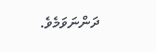ދަންނަވަމެވެ.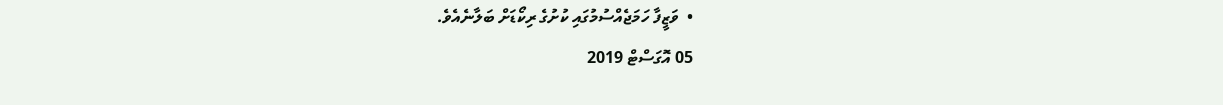•  ވަޒީފާ ހަމަޖެއްސުމުގައި ކުށުގެ ރިކޯޑަށް ބަލާނެއެވެ.
05 އޮގަސްޓް 2019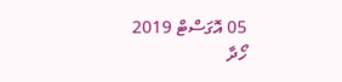05 އޮގަސްޓް 2019
ހޯދާ